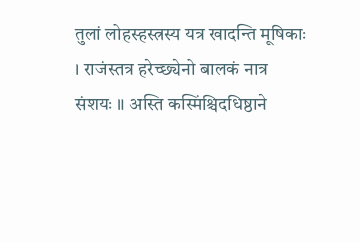तुलां लोहस्हस्त्रस्य यत्र खादन्ति मूषिकाः । राजंस्तत्र हरेच्छ्येनो बालकं नात्र संशयः ॥ अस्ति कस्मिंश्चिदधिष्ठाने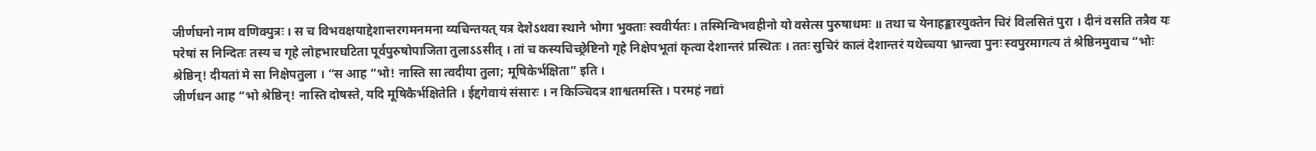जीर्णघनो नाम वणिक्पुत्रः । स च विभवक्षयाद्देशान्तरगमनमना व्यचिन्तयत् यत्र देशेऽथवा स्थाने भोगा भुक्ताः स्ववीर्यतः । तस्मिन्विभवहीनो यो वसेत्स पुरुषाधमः ॥ तथा च येनाहङ्कारयुक्तेन चिरं विलसितं पुरा । दीनं वसति तत्रैव यः परेषां स निन्दितः तस्य च गृहे लोहभारघटिता पूर्वपुरुषोपाजिता तुलाऽऽसीत् । तां च कस्यचिच्छ्रेष्टिनो गृहे निक्षेपभूतां कृत्वा देशान्तरं प्रस्थितः । ततः सुचिरं कालं देशान्तरं यथेच्चया भ्रान्त्वा पुनः स्वपुरमागत्य तं श्रेष्ठिनमुवाच “भोः श्रेष्ठिन्! दीयतां मे सा निक्षेपतुला । “स आह “भो! नास्ति सा त्वदीया तुला; मूषिकेर्भक्षिता” इति ।
जीर्णधन आह “भो श्रेष्ठिन्! नास्ति दोषस्ते, यदि मूषिकैर्भक्षितेति । ईद्दगेवायं संसारः । न किञ्चिदत्र शाश्वतमस्ति । परमहं नद्यां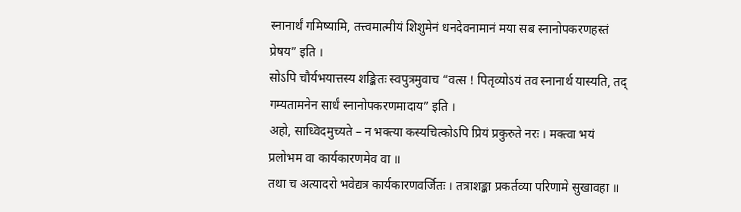स्नानार्थं गमिष्यामि, तत्त्वमात्मीयं शिशुमेनं धनदेवनामानं मया सब स्नानोपकरणहस्तं प्रेषय” इति ।
सोऽपि चौर्यभयात्तस्य शङ्कितः स्वपुत्रमुवाच “वत्स ! पितृव्योऽयं तव स्नानार्थ यास्यति, तद् गम्यतामनेन सार्धं स्नानोपकरणमादाय” इति ।
अहो, साध्विदमुच्यते – न भक्त्या कस्यचित्कोऽपि प्रियं प्रकुरुते नरः । मक्त्वा भयं प्रलोभम वा कार्यकारणमेव वा ॥
तथा च अत्यादरो भवेद्यत्र कार्यकारणवर्जितः । तत्राशङ्का प्रकर्तव्या परिणामे सुखावहा ॥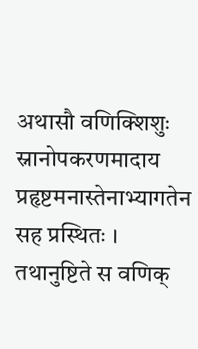अथासौ वणिक्शिशुः स्नानोपकरणमादाय प्रहृष्टमनास्तेनाभ्यागतेन सह प्रस्थितः । तथानुष्टिते स वणिक्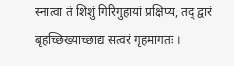स्नात्वा तं शिशुं गिरिगुहायां प्रक्षिप्य, तद् द्वारं बृहच्छिख्याच्छाद्य सत्वरं गृहमागतः ।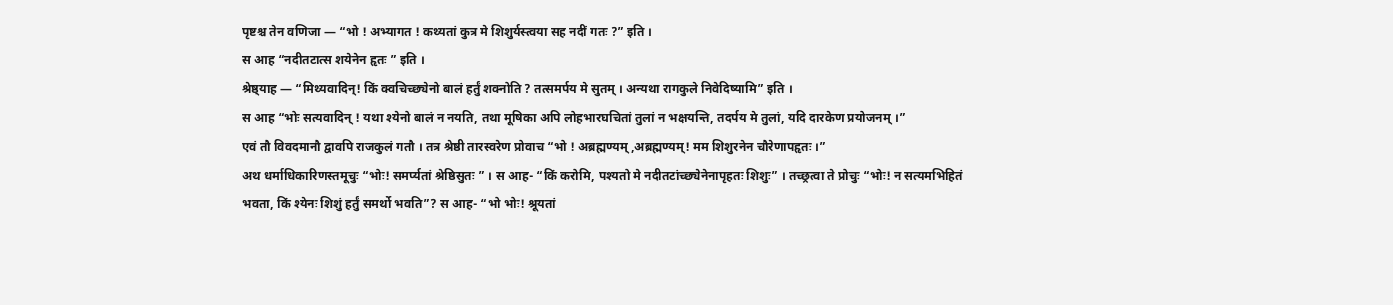पृष्टश्च तेन वणिजा — “भो ! अभ्यागत ! कथ्यतां कुत्र मे शिशुर्यस्त्वया सह नदीं गतः ?” इति ।
स आह “नदीतटात्स शयेनेन हृतः ” इति ।
श्रेष्ठ्याह — “मिथ्यवादिन्! किं क्वचिच्छ्येनो बालं हर्तुं शक्नोति ? तत्समर्पय मे सुतम् । अन्यथा रागकुले निवेदिष्यामि” इति ।
स आह “भोः सत्यवादिन् ! यथा श्येनो बालं न नयति, तथा मूषिका अपि लोहभारघचितां तुलां न भक्षयन्ति, तदर्पय मे तुलां, यदि दारकेण प्रयोजनम् ।”
एवं तौ विवदमानौ द्वावपि राजकुलं गतौ । तत्र श्रेष्ठी तारस्वरेण प्रोवाच “भो ! अब्रह्मण्यम् ,अब्रह्मण्यम्! मम शिशुरनेन चौरेणापहृतः ।”
अथ धर्माधिकारिणस्तमूचुः “भोः! समर्प्यतां श्रेष्ठिसुतः ” । स आह- “किं करोमि, पश्यतो मे नदीतटांच्छ्येनेनापृहतः शिशुः” । तच्छ्रत्वा ते प्रोचुः “भोः! न सत्यमभिहितं भवता, किं श्येनः शिशुं हर्तुं समर्थो भवति”? स आह- “भो भोः! श्रूयतां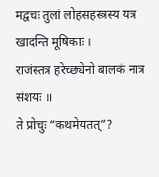मद्वचः तुलां लोहसहस्त्रस्य यत्र खादन्ति मूषिकाः ।
राजंस्तत्र हरेच्छ्येनो बालकं नात्र संशयः ॥
ते प्रोचुः “कथमेयतत्”?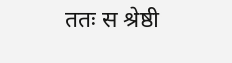ततः स श्रेष्ठी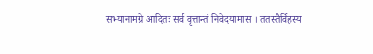सभ्यानामग्रे आदितः सर्व वृत्तान्तं निवेदयामास । ततस्तैर्विहस्य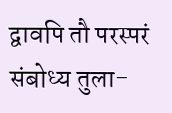द्वावपि तौ परस्परं संबोध्य तुला-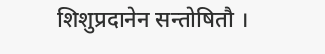शिशुप्रदानेन सन्तोषितौ ।